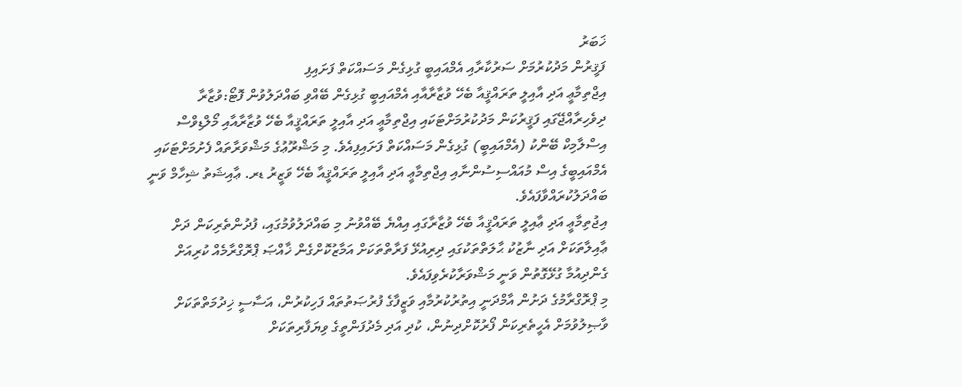ޚަބަރު
ފަޤީރުން މަދުކުރުމަށް ސަރުކާރާއި އެމްއައިބީ ގުޅިގެން މަސައްކަތް ފަށައިފި
އިޖްތިމާޢީ އަދި އާއިލީ ތަރައްޤީއާ ބެހޭ ވުޒާރާއާއި އެމްއައިބީ ގުޅިގެން ބޭއްވި ބައްދަލުވުން ފޮޓޯ:ވުޒާރާ
ދިވެހިރާއްޖޭގައި ފަޤީރުކަން މަދުކުރުމަށްޓަކައި އިޖްތިމާޢީ އަދި އާއިލީ ތަރައްޤީއާ ބެހޭ ވުޒާރާއާއި މޯލްޑިވްސް އިސްލާމިކް ބޭންކު (އެމްއައިބީ) ގުޅިގެން މަސައްކަތް ފަށައިފިއެވެ. މި މަޝްރޫޢުގެ މަޝްވަރާތައް ފެށުމަށްޓަކައި އެމްއައިބީގެ އިސް މުއައްސިސުންނާއި އިޖްތިމާޢީ އަދި އާއިލީ ތަރައްޤީއާ ބެހޭ ވަޒީރު ޑރ. ޢާއިޝަތު ޝިހާމް ވަނީ ބައްދަލުކުރައްވާފައެވެ.
އިޖުތިމާޢީ އަދި ޢާއިލީ ތަރައްޤީއާ ބެހޭ ވުޒާރާގައި އިއްޔެ ބޭއްވުނު މި ބައްދަލުވުމުގައި، ފުދުންތެރިކަން ދަށް ޢާއިލާތަކަށް އަދި ނާޒުކު ޙާލަތްތަކުގައި ދިރިއުޅޭ ފަރާތްތަކަށް އަމާޒުކޮށްގެން ޚާއްޞަ ޕްރޮގްރާމެއް ކުރިއަށް ގެންދިއުމާ ގުޅޭގޮތުން ވަނީ މަޝްވަރާކުރެވިފައެވެ.
މި ޕްރޮގްރާމުގެ ދަށުން އާމްދަނީ އިތުރުކުރުމާއި ވަޒީފާގެ ފުރުޞަތުތައް ފަހިކުރުން، އަސާސީ ޚިދުމަތްތަކަށް ވާޞިލުވުމަށް އެހީތެރިކަން ފޯރުކޮށްދިނުން، ކުދި އަދި މެދުފަންތީގެ ވިޔަފާރިތަކަށް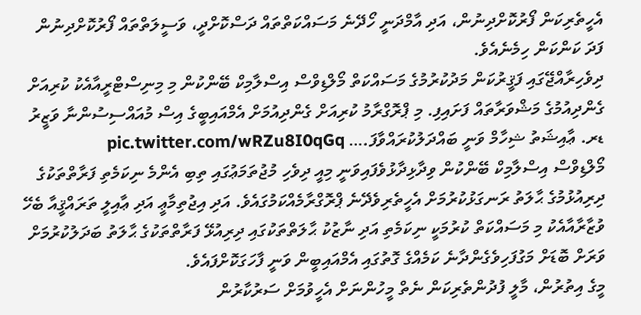އެހީތެރިކަން ފޯރުކޮށްދިނުން، އަދި އާމްދަނީ ހޯދޭނެ މަސައްކަތްތައް ދަސްކޮށްދީ، ވަސީލަތްތައް ފޯރުކޮށްދިނުން ފަދަ ކަންކަން ހިމެނެއެވެ.
ދިވެހިރާއްޖޭގައި ފަޤީރުކަން މަދުކުރުމުގެ މަސައްކަތް މޯލްޑިވްސް އިސްލާމިކް ބޭންކުން މި މިނިސްޓްރީއާއެކު ކުރިއަށް ގެންދިއުމުގެ މަޝްވަރާތައް ފަށައިފި. މި ޕްރޮގްރާމު ކުރިއަށް ގެންދިއުމަށް އެމްއައިބީގެ އިސް މުއައްސިސުންނާ ވަޒީރު ޑރ. ޢާއިޝަތު ޝިހާމް ވަނީ ބައްދަލުކުރައްވާފަ.… pic.twitter.com/wRZu8I0qGq
މޯލްޑިވްސް އިސްލާމިކް ބޭންކުން ވިދާޅިދާޅުވެފައިވަނީ މިއީ ދިވެހި މުޖުތަމަޢުގައި ތިބި އެންމެ ނިކަމެތި ފަރާތްތަކުގެ ދިރިއުޅުމުގެ ޙާލަތު ރަނގަޅުކުރުމަށް އެހީތެރިވެދޭނެ ޕްރޮގްރާމެއްކަމުގައެވެ. އަދި އިޖުތިމާޢީ އަދި ޢާއިލީ ތަރައްޤީއާ ބެހޭ ވުޒާރާއާއެކު މި މަސައްކަތް ކުރުމަކީ ނިކަމެތި އަދި ނާޒުކު ޙާލަތްތަކުގައި ދިރިއުޅޭ ފަރާތްތަކުގެ ޙާލަތު ބަދަލުކުރުމަށް ވަރަށް ބޮޑަށް މަގުފަހިވެގެންދާނެ ކަމެއްގެ ގޮތުގައި އެމްއައިބީން ވަނީ ފާހަގަކޮށްފައެވެ.
މީގެ އިތުރުން، މާލީ ފުދުންތެރިކަން ނެތް މީހުންނަށް އެހީވުމަށް ސަރުކާރުން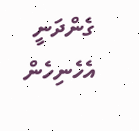ގެންދަނީ އެހެނިހެން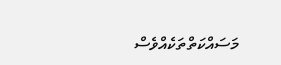މަސައްކަތްތަކެއްވެސް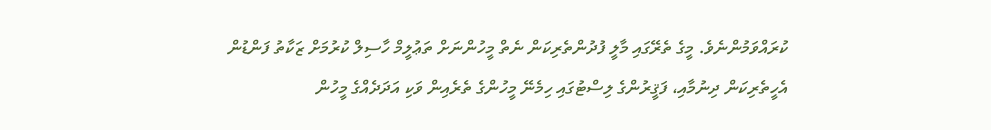ކުރައްވަމުންނެވެ. މީގެ ތެރޭގައި މާލީ ފުދުންތެރިކަން ނެތް މީހުންނަށް ތަޢުލީމް ހާސިލް ކުރުމަށް ޒަކާތު ފަންޑުން އެހީތެރިކަން ދިނުމާއި، ފަޤީރުންގެ ލިސްޓުގައި ހިމެނޭ މީހުންގެ ތެރެއިން ވަކި އަދަދެއްގެ މީހުން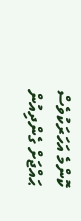ކޮންމެ އަހަރަކުވެސް ޙައްޖަށް ގެންދިއުން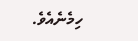ހިމެނެއެވެ.